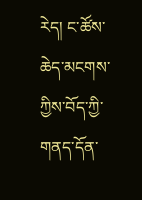རེད། ང་ཚོས་ཆེད་མངགས་ཀྱིས་བོད་ཀྱི་གནད་དོན་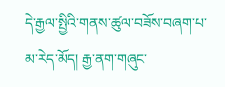དེ་རྒྱལ་སྤྱིའི་གནས་ཚུལ་བཟོས་བཞག་པ་མ་རེད་མོད། རྒྱ་ནག་གཞུང་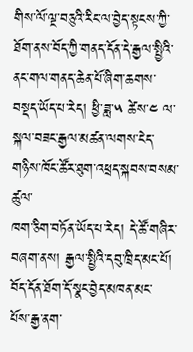གིས་ལོ་ལྔ་བཅུའི་རིང་ལ་བྱེད་སྟངས་ཀྱི་ཐོག་ནས་བོད་ཀྱི་གནད་དོན་དེ་རྒྱལ་སྤྱིའི་ནང་གལ་གནད་ཆེན་པོ་ཞིག་ཆགས་
བསྡད་ཡོད་པ་རེད། ཕྱི་ཟླ་༥ ཚེས་༤ ལ་སྐལ་བཟང་རྒྱལ་མཚན་ལགས་ངེད་གཉིས་ཁོང་ཚོར་ཐུག་འཕྲད་སྐབས་བསམ་ཚུལ་
ཁག་ཅིག་བཏོན་ཡོད་པ་རེད། དེ་ཚོ་གཞིར་བཞག་ནས། རྒྱལ་སྤྱིའི་དབུ་ཁྲིད་མང་པོ། བོད་དོན་ཐོག་དོ་སྣང་བྱེད་མཁན་མང་
པོས་རྒྱ་ནག་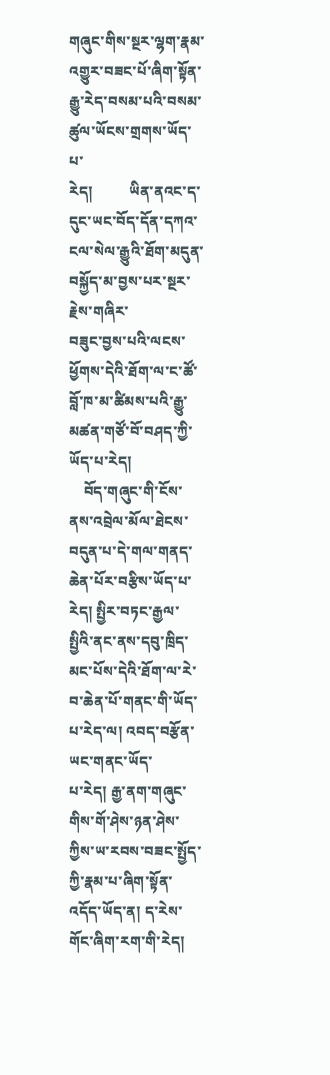གཞུང་གིས་སྔར་ལྷག་རྣམ་འགྱུར་བཟང་པོ་ཞིག་སྟོན་རྒྱུ་རེད་བསམ་པའི་བསམ་ཚུལ་ཡོངས་གྲགས་ཡོད་པ་
རེད།          ཡིན་ནའང་ད་དུང་ཡང་བོད་དོན་དཀའ་ངལ་སེལ་རྒྱུའི་ཐོག་མདུན་བསྐྱོད་མ་བྱས་པར་སྔར་རྗེས་གཞིར་
བཟུང་བྱས་པའི་ལངས་ཕྱོགས་དེའི་ཐོག་ལ་ང་ཚོ་བློ་ཁ་མ་ཚིམས་པའི་རྒྱུ་མཚན་གཙོ་བོ་བཤད་ཀྱི་ཡོད་པ་རེད།
    བོད་གཞུང་གི་ངོས་ནས་འབྲེལ་མོལ་ཐེངས་བདུན་པ་དེ་གལ་གནད་ཆེན་པོར་བརྩིས་ཡོད་པ་རེད། སྤྱིར་བཏང་རྒྱལ་
སྤྱིའི་ནང་ནས་དབུ་ཁྲིད་མང་པོས་དེའི་ཐོག་ལ་རེ་བ་ཆེན་པོ་གནང་གི་ཡོད་པ་རེད་ལ། འབད་བརྩོན་ཡང་གནང་ཡོད་
པ་རེད། རྒྱ་ནག་གཞུང་གིས་གོ་ཤེས་ཉན་ཤེས་ཀྱིས་ཡ་རབས་བཟང་སྤྱོད་ཀྱི་རྣམ་པ་ཞིག་སྟོན་འདོད་ཡོད་ན། ད་རེས་
གོང་ཞིག་རག་གི་རེད།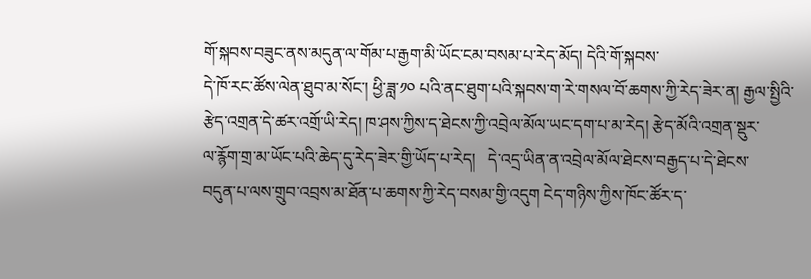གོ་སྐབས་བཟུང་ནས་མདུན་ལ་གོམ་པ་རྒྱག་མི་ཡོང་ངམ་བསམ་པ་རེད་མོད། དེའི་གོ་སྐབས་
དེ་ཁོ་རང་ཚོས་ལེན་ཐུབ་མ་སོང་། ཕྱི་ཟླ་༡༠ པའི་ནང་ཐུག་པའི་སྐབས་ག་རེ་གསལ་བོ་ཆགས་ཀྱི་རེད་ཟེར་ན། རྒྱལ་སྤྱིའི་
རྩེད་འགྲན་དེ་ཚར་འགྲོ་ཡི་རེད། ཁ་ཤས་ཀྱིས་ད་ཐེངས་ཀྱི་འབྲེལ་མོལ་ཡང་དག་པ་མ་རེད། རྩེད་མོའི་འགྲན་སྡུར་
ལ་རྙོག་གྲ་མ་ཡོང་པའི་ཆེད་དུ་རེད་ཟེར་གྱི་ཡོད་པ་རེད།   དེ་འདྲ་ཡིན་ན་འབྲེལ་མོལ་ཐེངས་བརྒྱད་པ་དེ་ཐེངས་
བདུན་པ་ལས་གྲུབ་འབྲས་མ་ཐོན་པ་ཆགས་ཀྱི་རེད་བསམ་གྱི་འདུག ངེད་གཉིས་ཀྱིས་ཁོང་ཚོར་ད་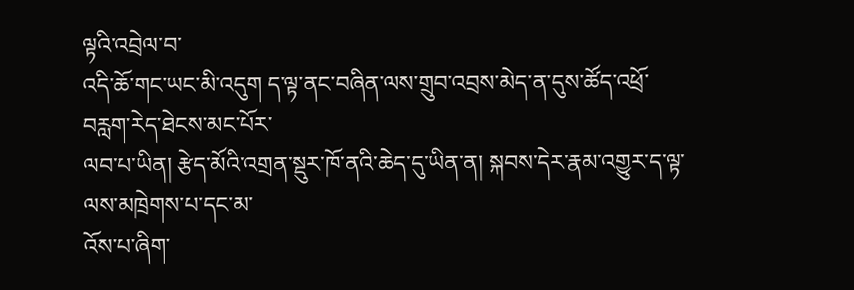ལྟའི་འབྲེལ་བ་
འདི་ཆོ་གང་ཡང་མི་འདུག ད་ལྟ་ནང་བཞིན་ལས་གྲུབ་འབྲས་མེད་ན་དུས་ཚོད་འཕྲོ་བརླག་རེད་ཐེངས་མང་པོར་
ལབ་པ་ཡིན། རྩེད་མོའི་འགྲན་སྡུར་ཁོ་ནའི་ཆེད་དུ་ཡིན་ན། སྐབས་དེར་རྣམ་འགྱུར་ད་ལྟ་ལས་མཁྲེགས་པ་དང་མ་
འོས་པ་ཞིག་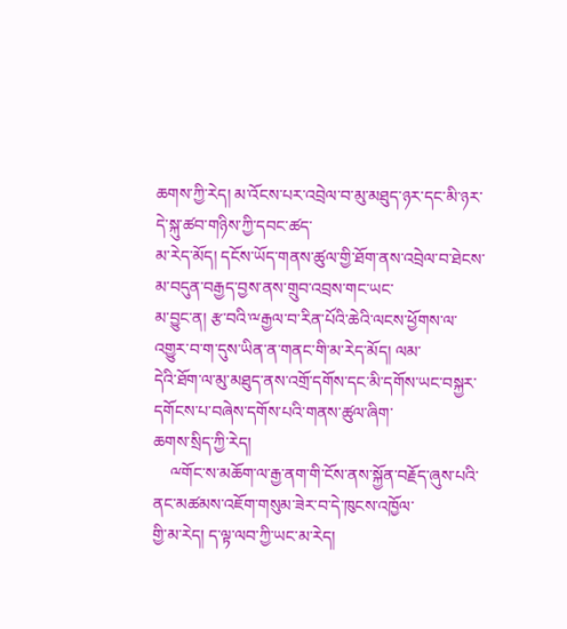ཆགས་ཀྱི་རེད། མ་འོངས་པར་འབྲེལ་བ་མུ་མཐུད་ཉར་དང་མི་ཉར་དེ་སྐུ་ཚབ་གཉིས་ཀྱི་དབང་ཚད་
མ་རེད་མོད། དངོས་ཡོད་གནས་ཚུལ་གྱི་ཐོག་ནས་འབྲེལ་བ་ཐེངས་མ་བདུན་བརྒྱད་བྱས་ནས་གྲུབ་འབྲས་གང་ཡང་
མ་བྱུང་ན། རྩ་བའི་ྋརྒྱལ་བ་རིན་པོའི་ཆེའི་ལངས་ཕྱོགས་ལ་འགྱུར་བ་ག་དུས་ཡིན་ན་གནང་གི་མ་རེད་མོད། ལམ་
དེའི་ཐོག་ལ་མུ་མཐུད་ནས་འགྲོ་དགོས་དང་མི་དགོས་ཡང་བསྐྱར་དགོངས་པ་བཞེས་དགོས་པའི་གནས་ཚུལ་ཞིག་
ཆགས་སྲིད་ཀྱི་རེད།
    ྋགོང་ས་མཆོག་ལ་རྒྱ་ནག་གི་ངོས་ནས་སྐྱོན་བརྗོད་ཞུས་པའི་ནང་མཚམས་འཇོག་གསུམ་ཟེར་བ་དེ་ཁུངས་འཁྱོལ་
གྱི་མ་རེད། ད་ལྟ་ལབ་ཀྱི་ཡང་མ་རེད།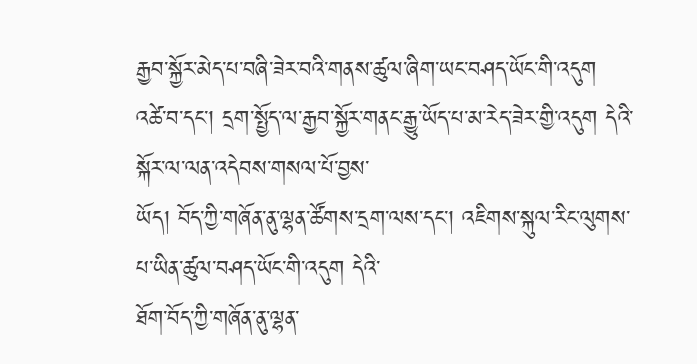རྒྱབ་སྐྱོར་མེད་པ་བཞི་ཟེར་བའི་གནས་ཚུལ་ཞིག་ཡང་བཤད་ཡོང་གི་འདུག
འཚེ་བ་དང་། དྲག་སྤྱོད་ལ་རྒྱབ་སྐྱོར་གནང་རྒྱུ་ཡོད་པ་མ་རེད་ཟེར་གྱི་འདུག དེའི་སྐོར་ལ་ལན་འདེབས་གསལ་པོ་བྱས་
ཡོད། བོད་ཀྱི་གཞོན་ནུ་ལྷན་ཚོགས་དྲག་ལས་དང་། འཇིགས་སྐུལ་རིང་ལུགས་པ་ཡིན་ཚུལ་བཤད་ཡོང་གི་འདུག དེའི་
ཐོག་བོད་ཀྱི་གཞོན་ནུ་ལྷན་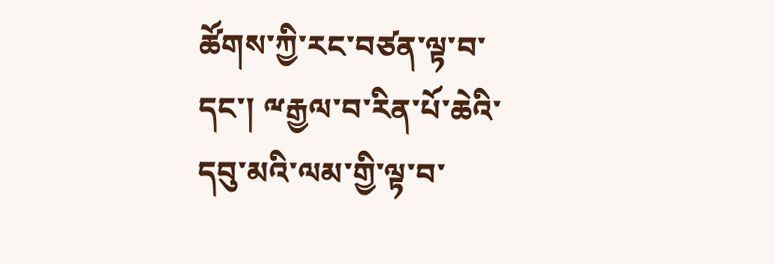ཚོགས་ཀྱི་རང་བཙན་ལྟ་བ་དང་། ྋརྒྱལ་བ་རིན་པོ་ཆེའི་དབུ་མའི་ལམ་གྱི་ལྟ་བ་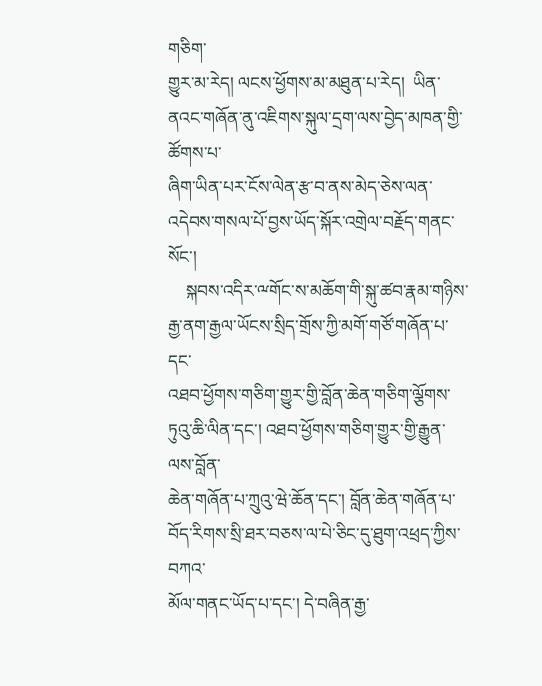གཅིག་
གྱུར་མ་རེད། ལངས་ཕྱོགས་མ་མཐུན་པ་རེད།  ཡིན་ནའང་གཞོན་ནུ་འཇིགས་སྐུལ་དྲག་ལས་བྱེད་མཁན་གྱི་ཚོགས་པ་
ཞིག་ཡིན་པར་ངོས་ལེན་རྩ་བ་ནས་མེད་ཅེས་ལན་འདེབས་གསལ་པོ་བྱས་ཡོད་སྐོར་འགྲེལ་བརྗོད་གནང་སོང་།
    སྐབས་འདིར་ྋགོང་ས་མཆོག་གི་སྐུ་ཚབ་རྣམ་གཉིས་རྒྱ་ནག་རྒྱལ་ཡོངས་སྲིད་གྲོས་ཀྱི་མགོ་གཙོ་གཞོན་པ་དང་
འཐབ་ཕྱོགས་གཅིག་གྱུར་གྱི་བློན་ཆེན་གཅིག་ལྕོགས་ཏུའུ་ཆི་ལིན་དང་། འཐབ་ཕྱོགས་གཅིག་གྱུར་གྱི་རྒྱུན་ལས་བློན་
ཆེན་གཞོན་པ་ཀྲུའུ་ཝེ་ཆོན་དང་། བློན་ཆེན་གཞོན་པ་བོད་རིགས་སྲི་ཐར་བཅས་ལ་པེ་ཅིང་དུ་ཐུག་འཕྲད་ཀྱིས་བཀའ་
མོལ་གནང་ཡོད་པ་དང་། དེ་བཞིན་རྒྱ་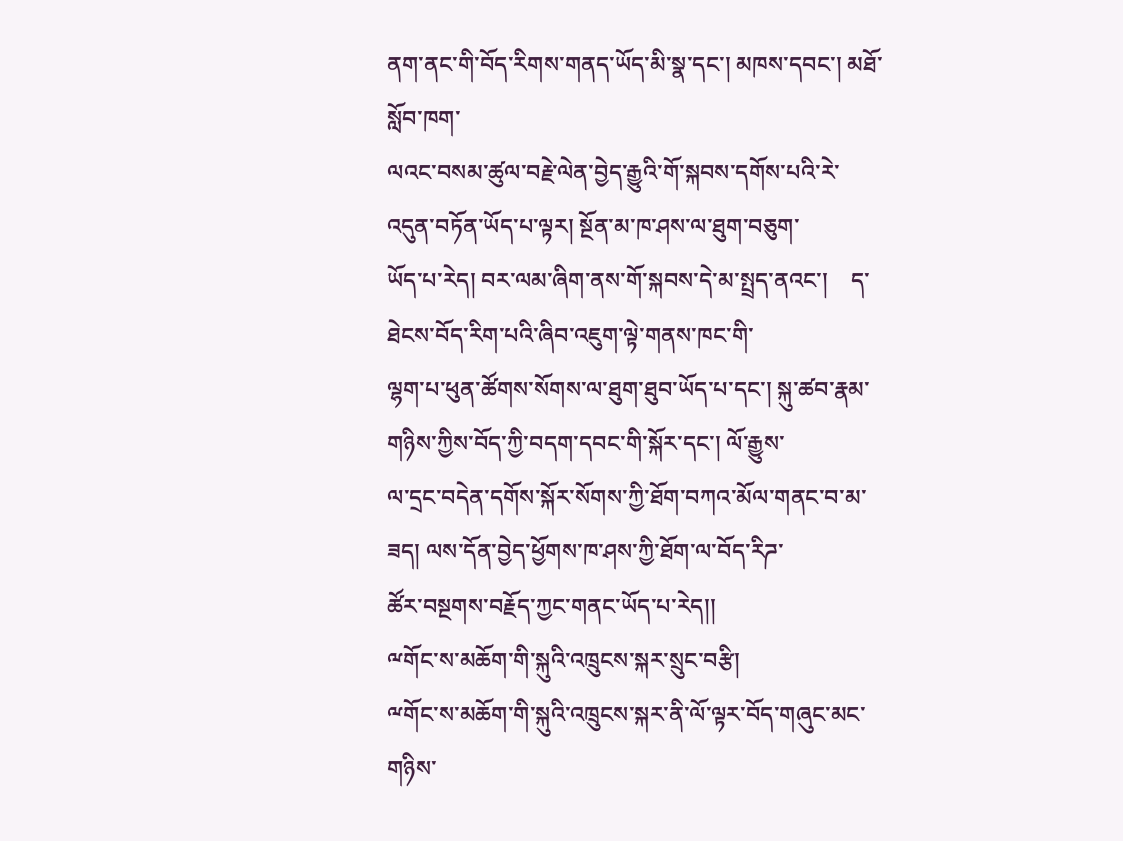ནག་ནང་གི་བོད་རིགས་གནད་ཡོད་མི་སྣ་དང་། མཁས་དབང་། མཐོ་སློབ་ཁག་
ལའང་བསམ་ཚུལ་བརྗེ་ལེན་བྱེད་རྒྱུའི་གོ་སྐབས་དགོས་པའི་རེ་འདུན་བཏོན་ཡོད་པ་ལྟར། སྔོན་མ་ཁ་ཤས་ལ་ཐུག་བཅུག་
ཡོད་པ་རེད། བར་ལམ་ཞིག་ནས་གོ་སྐབས་དེ་མ་སྤྲད་ནའང་།    ད་ཐེངས་བོད་རིག་པའི་ཞིབ་འཇུག་ལྟེ་གནས་ཁང་གི་
ལྷག་པ་ཕུན་ཚོགས་སོགས་ལ་ཐུག་ཐུབ་ཡོད་པ་དང་། སྐུ་ཚབ་རྣམ་གཉིས་ཀྱིས་བོད་ཀྱི་བདག་དབང་གི་སྐོར་དང་། ལོ་རྒྱུས་
ལ་དྲང་བདེན་དགོས་སྐོར་སོགས་ཀྱི་ཐོག་བཀའ་མོལ་གནང་བ་མ་ཟད། ལས་དོན་བྱེད་ཕྱོགས་ཁ་ཤས་ཀྱི་ཐོག་ལ་བོད་རིཌ་
ཚོར་བསྔགས་བརྗོད་ཀྱང་གནང་ཡོད་པ་རེད།།
ྋགོང་ས་མཆོག་གི་སྐུའི་འཁྲུངས་སྐར་སྲུང་བརྩི།
ྋགོང་ས་མཆོག་གི་སྐུའི་འཁྲུངས་སྐར་ནི་ལོ་ལྟར་བོད་གཞུང་མང་གཉིས་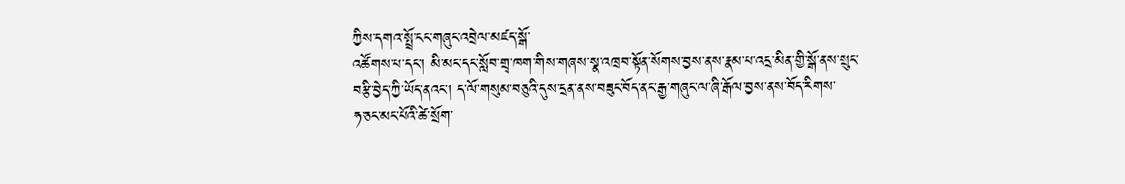ཀྱིས་དགའ་སྤྲོ་ངང་གཞུང་འབྲེལ་མཛད་སྒོ་
འཚོགས་པ་དང་། མི་མང་དང་སློབ་གྲྭ་ཁག་གིས་གཞས་སྣ་འཁྲབ་སྟོན་སོགས་བྱས་ནས་རྣམ་པ་འདྲ་མིན་གྱི་སྒོ་ནས་སྲུང་
བརྩི་བྱེད་ཀྱི་ཡོད་ནའང་། ད་ལོ་གསུམ་བཅུའི་དུས་དྲན་ནས་བཟུང་བོད་ནང་རྒྱ་གཞུང་ལ་ཞི་རྒོལ་བྱས་ནས་བོད་རིགས་
ཧ་ཅང་མང་པོའི་ཚེ་སྲོག་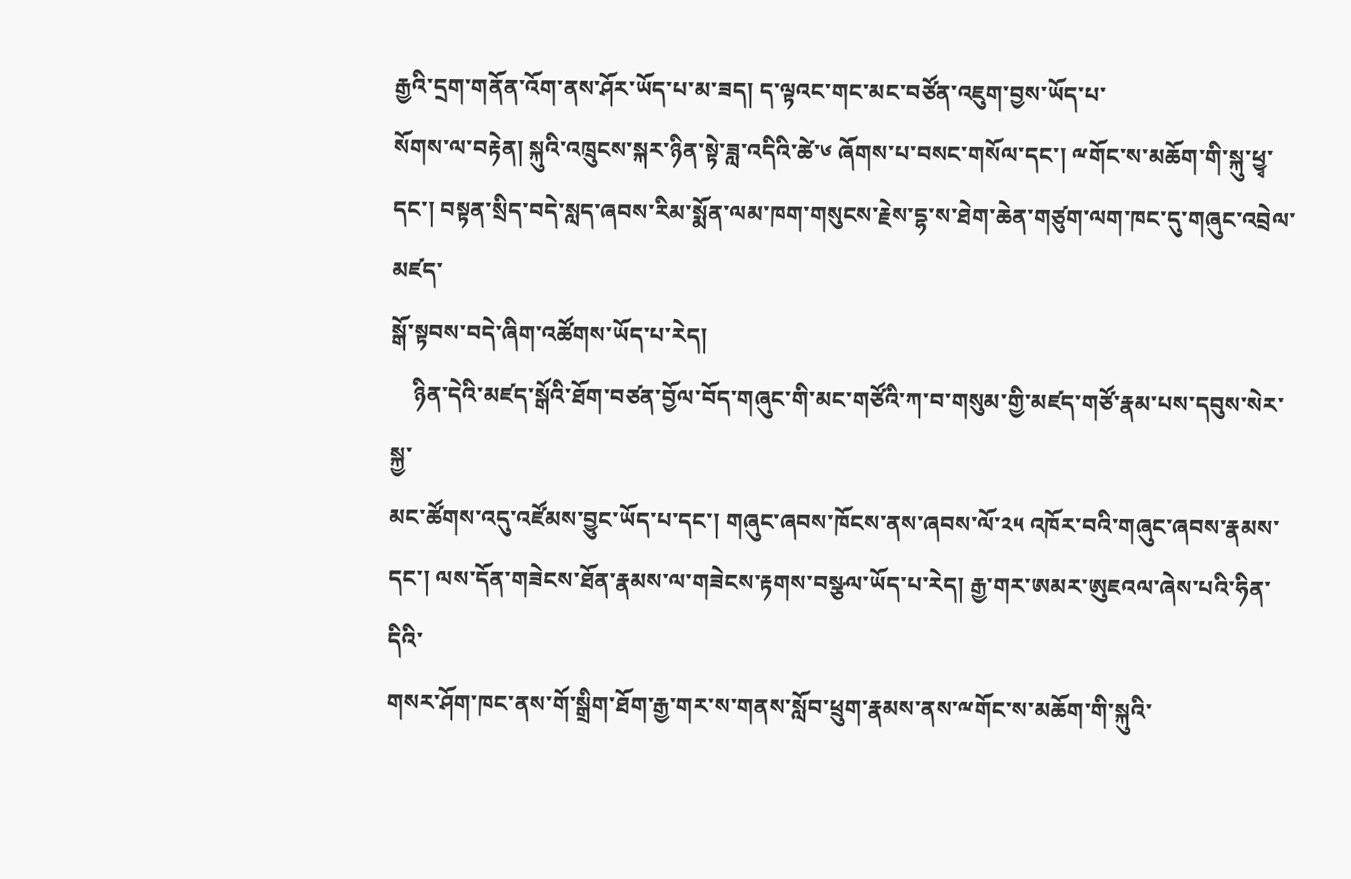རྒྱའི་དྲག་གནོན་འོག་ནས་ཤོར་ཡོད་པ་མ་ཟད། ད་ལྟའང་གང་མང་བཙོན་འཇུག་བྱས་ཡོད་པ་
སོགས་ལ་བརྟེན། སྐུའི་འཁྲུངས་སྐར་ཉིན་སྟེ་ཟླ་འདིའི་ཚེ་༦ ཞོགས་པ་བསང་གསོལ་དང་། ྋགོང་ས་མཆོག་གི་སྐུ་ཕྱྭ་དང་། བསྟན་སྲིད་བདེ་སླད་ཞབས་རིམ་སྨོན་ལམ་ཁག་གསུངས་རྗེས་དྷ་ས་ཐེག་ཆེན་གཙུག་ལག་ཁང་དུ་གཞུང་འབྲེལ་མཛད་
སྒོ་སྟབས་བདེ་ཞིག་འཚོགས་ཡོད་པ་རེད།
    ཉིན་དེའི་མཛད་སྒོའི་ཐོག་བཙན་བྱོལ་བོད་གཞུང་གི་མང་གཙོའི་ཀ་བ་གསུམ་གྱི་མཛད་གཙོ་རྣམ་པས་དབུས་སེར་སྐྱ་
མང་ཚོགས་འདུ་འཛོམས་བྱུང་ཡོད་པ་དང་། གཞུང་ཞབས་ཁོངས་ནས་ཞབས་ལོ་༢༥ འཁོར་བའི་གཞུང་ཞབས་རྣམས་
དང་། ལས་དོན་གཟེངས་ཐོན་རྣམས་ལ་གཟེངས་རྟགས་བསྩལ་ཡོད་པ་རེད། རྒྱ་གར་ཨམར་ཨུཇའལ་ཞེས་པའི་ཧིན་དིའི་
གསར་ཤོག་ཁང་ནས་གོ་སྒྲིག་ཐོག་རྒྱ་གར་ས་གནས་སློབ་ཕྲུག་རྣམས་ནས་ྋགོང་ས་མཆོག་གི་སྐུའི་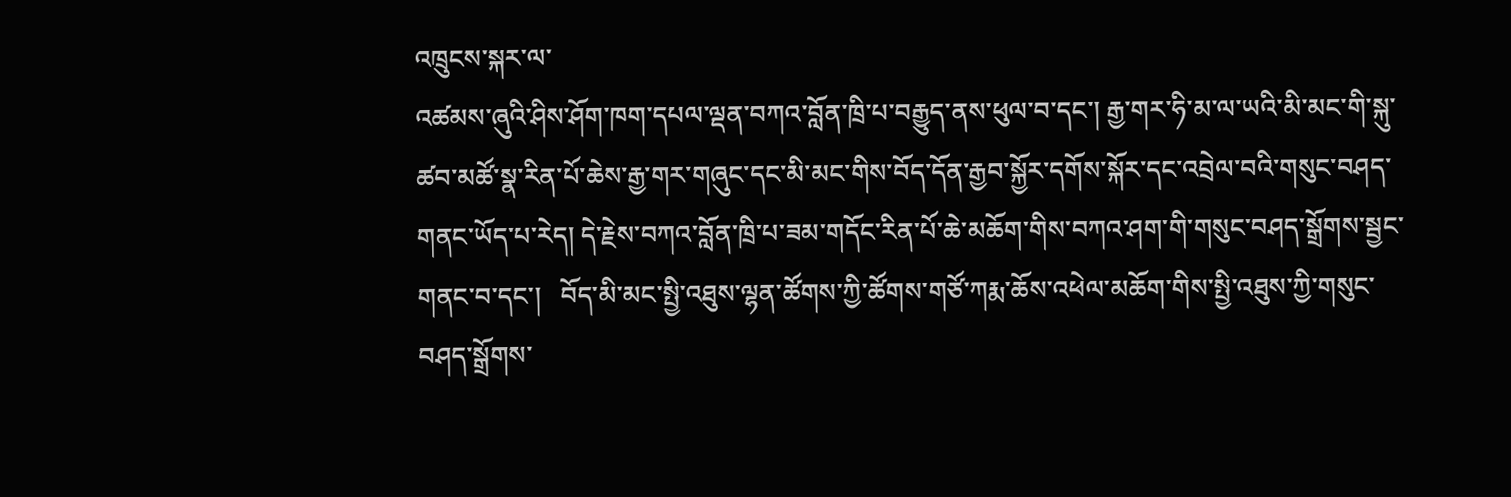འཁྲུངས་སྐར་ལ་
འཚམས་ཞུའི་ཤིས་ཤོག་ཁག་དཔལ་ལྡན་བཀའ་བློན་ཁྲི་པ་བརྒྱུད་ནས་ཕུལ་བ་དང་། རྒྱ་གར་ཧི་མ་ལ་ཡའི་མི་མང་གི་སྐུ་
ཚབ་མཚོ་སྣ་རིན་པོ་ཆེས་རྒྱ་གར་གཞུང་དང་མི་མང་གིས་བོད་དོན་རྒྱབ་སྐྱོར་དགོས་སྐོར་དང་འབྲེལ་བའི་གསུང་བཤད་
གནང་ཡོད་པ་རེད། དེ་རྗེས་བཀའ་བློན་ཁྲི་པ་ཟམ་གདོང་རིན་པོ་ཆེ་མཆོག་གིས་བཀའ་ཤག་གི་གསུང་བཤད་སྒྲོགས་སྦྱང་
གནང་བ་དང་།   བོད་མི་མང་སྤྱི་འཐུས་ལྷན་ཚོགས་ཀྱི་ཚོགས་གཙོ་ཀརྨ་ཆོས་འཕེལ་མཆོག་གིས་སྤྱི་འཐུས་ཀྱི་གསུང་
བཤད་སྒྲོགས་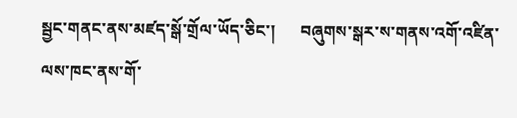སྦྱང་གནང་ནས་མཛད་སྒོ་གྲོལ་ཡོད་ཅིང་།      བཞུགས་སྒར་ས་གནས་འགོ་འཛིན་ལས་ཁང་ནས་གོ་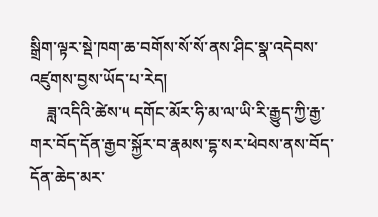སྒྲིག་ལྟར་སྡེ་ཁག་ཆ་བགོས་སོ་སོ་ནས་ཤིང་སྣ་འདེབས་འཛུགས་བྱས་ཡོད་པ་རེད།
    ཟླ་འདིའི་ཚེས་༥ དགོང་མོར་ཧི་མ་ལ་ཡི་རི་རྒྱུད་ཀྱི་རྒྱ་གར་བོད་དོན་རྒྱབ་སྐྱོར་བ་རྣམས་དྷ་སར་ཕེབས་ནས་བོད་
དོན་ཆེད་མར་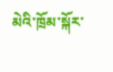མེའི་ཁྲོམ་སྐོར་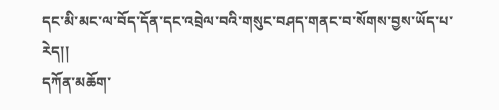དང་མི་མང་ལ་བོད་དོན་དང་འབྲེལ་བའི་གསུང་བཤད་གནང་བ་སོགས་བྱས་ཡོད་པ་
རེད།།
དཀོན་མཆོག་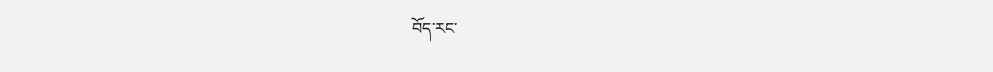བོད་རང་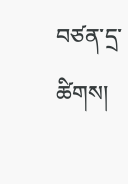བཙན་དྲ་ཚིགས།